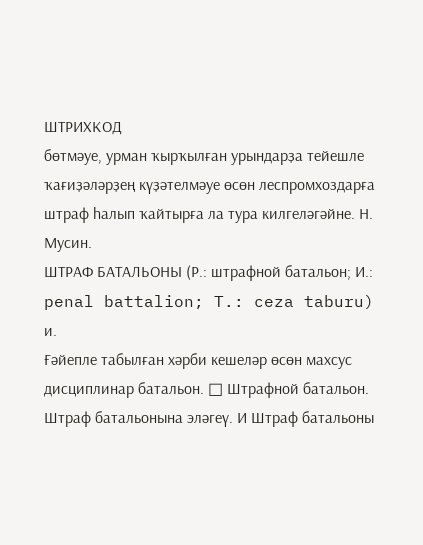ШТРИХКОД
бөтмәуе, урман ҡырҡылған урындарҙа тейешле ҡағиҙәләрҙең күҙәтелмәуе өсөн леспромхоздарға штраф һалып ҡайтырға ла тура килгеләгәйне. Н. Мусин.
ШТРАФ БАТАЛЬОНЫ (Р.: штрафной батальон; И.: penal battalion; T.: ceza taburu) и.
Ғәйепле табылған хәрби кешеләр өсөн махсус дисциплинар батальон. □ Штрафной батальон. Штраф батальонына эләгеү. И Штраф батальоны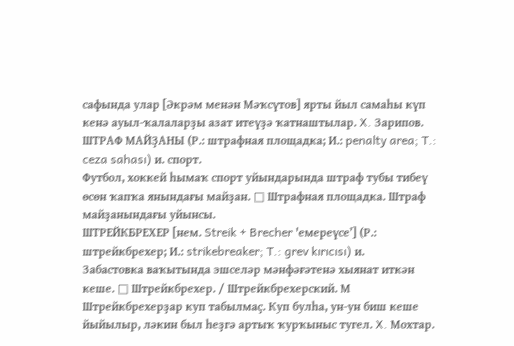сафында улар [Әкрәм менән Мәҡсүтов] ярты йыл самаһы күп кенә ауыл-ҡалаларҙы азат итеүҙә ҡатнаштылар. X. Зарипов.
ШТРАФ МАЙҘАНЫ (Р.: штрафная площадка; И.: penalty area; T.: ceza sahası) и. спорт.
Футбол, хоккей һымаҡ спорт уйындарында штраф тубы тибеү өсөн ҡапҡа янындағы майҙан. □ Штрафная площадка. Штраф майҙанындағы уйынсы.
ШТРЕЙКБРЕХЕР [нем. Streik + Brecher 'емереүсе’] (Р.: штрейкбрехер; И.: strikebreaker; T.: grev kırıcısı) и.
Забастовка ваҡытында эшселәр мәнфәғәтенә хыянат иткән кеше. □ Штрейкбрехер. / Штрейкбрехерский. М Штрейкбрехерҙар куп табылмаҫ. Куп булһа, ун-ун биш кеше йыйылыр, ләкин был һеҙгә артыҡ ҡурҡыныс тугел. X. Мохтар.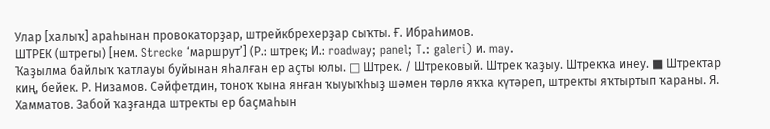Улар [халыҡ] араһынан провокаторҙар, штрейкбрехерҙар сыҡты. Ғ. Ибраһимов.
ШТРЕК (штрегы) [нем. Strecke ‘маршрут’] (Р.: штрек; И.: roadway; panel; T.: galeri) и. may.
Ҡаҙылма байлыҡ ҡатлауы буйынан яһалған ер аҫты юлы. □ Штрек. / Штрековый. Штрек ҡаҙыу. Штрекҡа инеу. ■ Штректар киң, бейек. Р. Низамов. Сәйфетдин, тоноҡ ҡына янған ҡыуыҡһыҙ шәмен төрлө яҡҡа күтәреп, штректы яҡтыртып ҡараны. Я. Хамматов. Забой ҡаҙғанда штректы ер баҫмаһын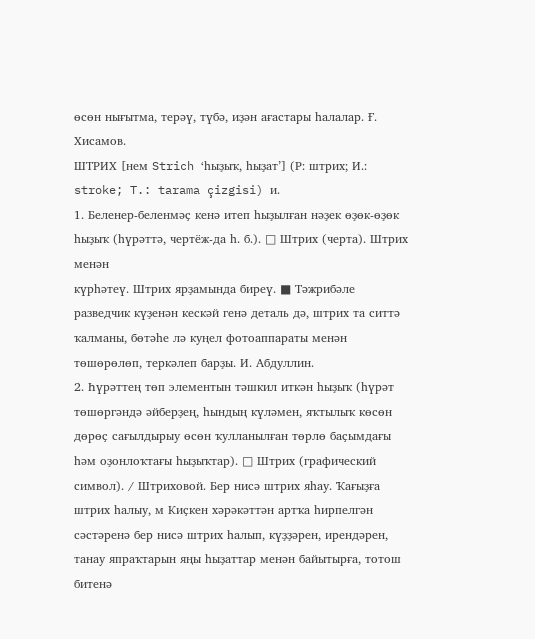өсөн нығытма, терәү, түбә, иҙән ағастары һалалар. Ғ. Хисамов.
ШТРИХ [нем Strich ‘һыҙыҡ, һыҙат’] (Р: штрих; И.: stroke; T.: tarama çizgisi) и.
1. Беленер-беленмәҫ кенә итеп һыҙылған нәҙек өҙөк-өҙөк һыҙыҡ (һүрәттә, чертёж-да һ. б.). □ Штрих (черта). Штрих менән
күрһәтеү. Штрих ярҙамында биреү. ■ Тәжрибәле разведчик күҙенән кескәй генә деталь дә, штрих та ситтә ҡалманы, бөтәһе лә куңел фотоаппараты менән төшөрөлөп, теркәлеп барҙы. И. Абдуллин.
2. Һүрәттең төп элементын тәшкил иткән һыҙыҡ (һүрәт төшөргәндә әйберҙең, һындың күләмен, яҡтылыҡ көсөн дөрөҫ сағылдырыу өсөн ҡулланылған төрлө баҫымдағы һәм оҙонлоҡтағы һыҙыҡтар). □ Штрих (графический символ). / Штриховой. Бер нисә штрих яһау. Ҡағыҙға штрих һалыу, м Киҫкен хәрәкәттән артҡа һирпелгән сәстәренә бер нисә штрих һалып, күҙҙәрен, ирендәрен, танау япраҡтарын яңы һыҙаттар менән байытырға, тотош битенә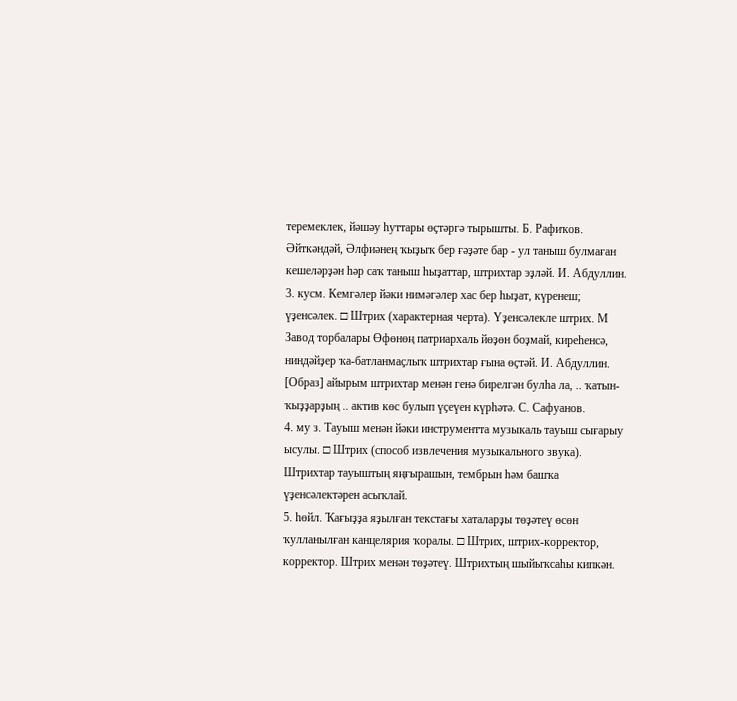теремеклек, йәшәу һуттары өҫтәргә тырышты. Б. Рафиҡов. Әйткәндәй, Әлфиәнең ҡыҙыҡ бер ғәҙәте бар - ул таныш булмаған кешеләрҙән һәр саҡ таныш һыҙаттар, штрихтар эҙләй. И. Абдуллин.
3. кусм. Кемгәлер йәки нимәгәлер хас бер һыҙат, күренеш; үҙенсәлек. □ Штрих (характерная черта). Үҙенсәлекле штрих. М Завод торбалары Өфөнөң патриархаль йөҙөн боҙмай, киреһенсә, ниндәйҙер ҡа-батланмаҫлыҡ штрихтар ғына өҫтәй. И. Абдуллин. [Образ] айырым штрихтар менән генә бирелгән булһа ла, .. ҡатын-ҡыҙҙарҙың .. актив көс булып үҫеүен күрһәтә. С. Сафуанов.
4. му з. Тауыш менән йәки инструментта музыкаль тауыш сығарыу ысулы. □ Штрих (способ извлечения музыкального звука). Штрихтар тауыштың яңғырашын, тембрын һәм башҡа үҙенсәлектәрен асыҡлай.
5. һөйл. Ҡағыҙҙа яҙылған текстағы хаталарҙы төҙәтеү өсөн ҡулланылған канцелярия ҡоралы. □ Штрих, штрих-корректор, корректор. Штрих менән төҙәтеү. Штрихтың шыйыҡсаһы кипкән.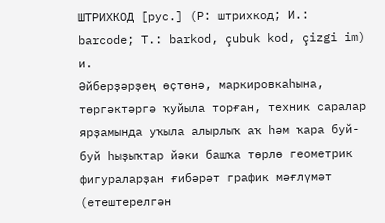ШТРИХКОД [рус.] (Р: штрихкод; И.: barcode; T.: barkod, çubuk kod, çizgi im) и.
Әйберҙәрҙең өҫтөнә, маркировкаһына, төргәктәргә ҡуйыла торған, техник саралар ярҙамында уҡыла алырлыҡ аҡ һәм ҡара буй-буй һыҙыҡтар йәки башҡа төрлө геометрик фигураларҙан ғибәрәт график мәғлүмәт (етештерелгән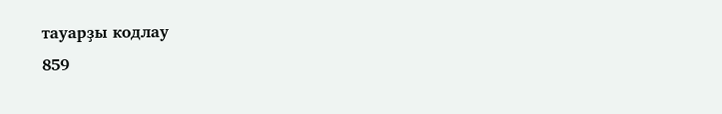тауарҙы кодлау
859